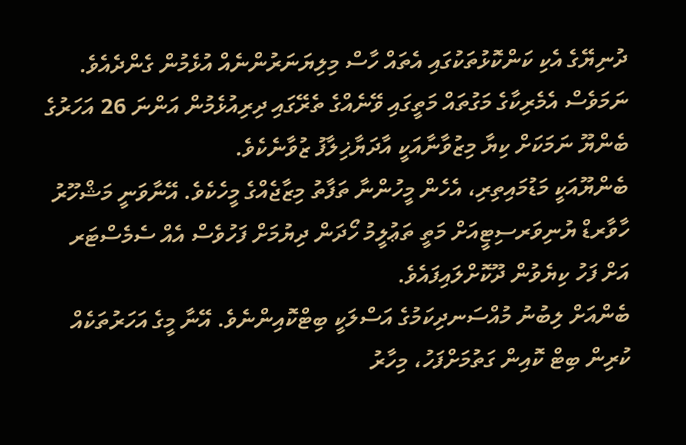ދުނިޔޭގެ އެކި ކަންކޮޅުތަކުގައި އެތައް ހާސް މިލިޔަނަރުންނެއް އުޅެމުން ގެންދެއެވެ. ނަމަވެސް އެމެރިކާގެ މަގުތައް މަތީގައި ވޭނެއްގެ ތެރޭގައި ދިރިއުޅެމުން އަންނަ 26 އަހަރުގެ ބެންޔޫ ނަމަކަށް ކިޔާ މިޒުވާނާއަކީ އާދަޔާޚިލާފު ޒުވާނެކެވެ.
ބެންޔޫއަކީ މަޑުމައިތިރި، އެހެން މީހުންނާ ތަފާތު މިޒާޖެއްގެ މީހެކެވެ. އޭނާވަނީ މަޝްހޫރު ހާވާރޑް ޔުނިވަރސިޓީއަށް މަތީ ތަޢުލީމު ހޯދަން ދިޔުމަށް ފަހުވެސް އެއް ސެމެސްޓަރ އަށް ފަހު ކިޔެވުން ދޫކޮށްލައިފައެވެ.
ބެންއަށް ލިބުނު މުއްސަނދިކަމުގެ އަސްލަކީ ބިޓްކޮއިންނެވެ. އޭނާ މީގެ އަހަރުތަކެއް ކުރިން ބިޓް ކޮއިން ގަތުމަށްފަހު، މިހާރު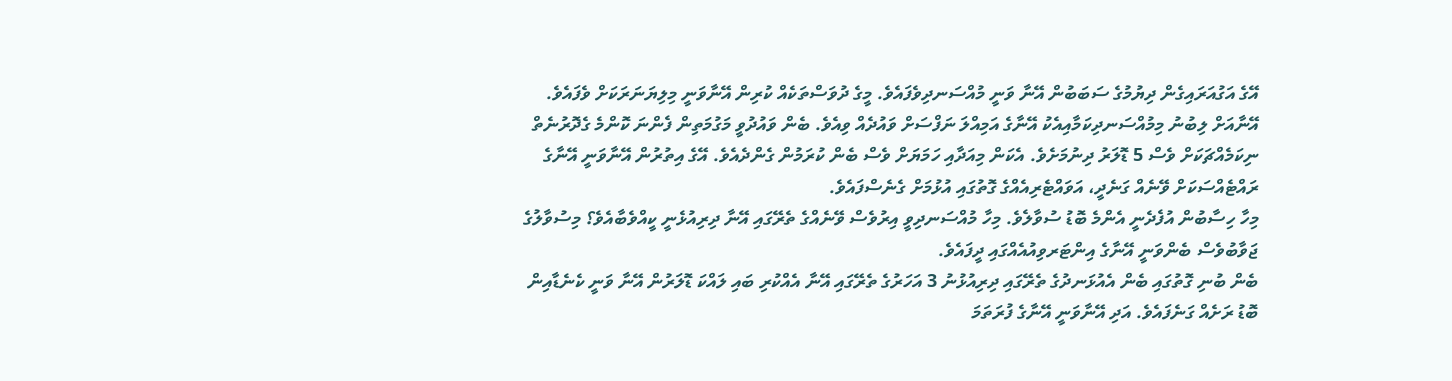އޭގެ އަގުއަރައިގެން ދިޔުމުގެ ސަބަބުން އޭނާ ވަނީ މުއްސަނދިވެފައެވެ. މީގެ ދުވަސްތަކެއް ކުރިން އޭނާވަނީ މިލިޔަނަރަކަށް ވެފައެވެ. އޭނާއަށް ލިބުނު މިމުއްސަނދިކަމާއިއެކު އޭނާގެ އަމިއްލަ ނަފްސަށް ވައުދެއް ވިއެވެ. ބެން ވައުދުވީ މަގުމަތިން ފެންނަ ކޮންމެ ގެދޮރުނެތް ނިކަމެއްޗަކަށް ވެސް 5 ޑޮލަރު ދިނުމަށެވެ. އެކަން މިއަދާއި ހަމަޔަށް ވެސް ބެން ކުރަމުން ގެންދެއެވެ. އޭގެ އިތުރުން އޭނާވަނީ އޭނާގެ ރައްޓެއްސަކަށް ވޭނެއް ގަނެދީ، އަވައްޓެރިއެއްގެ ގޮތުގައި އުޅުމަށް ގެނެސްފައެވެ.
މިހާ ހިސާބުން އުފެދެނީ އެންމެ ބޮޑު ސުވާލެވެ. މިހާ މުއްސަނދިވީ އިރުވެސް ވޭނެއްގެ ތެރޭގައި އޭނާ ދިރިއުޅެނީ ކީއްވެބާއެވެ؟ މިސުވާލުގެ ޖަވާބުވެސް ބެންވަނީ އޭނާގެ އިންޓަރވިއުއެއްގައި ދީފައެވެ.
ބެން ބުނި ގޮތުގައި ބެން އެއުޅަނދުގެ ތެރޭގައި ދިރިއުޅުނު 3 އަހަރުގެ ތެރޭގައި އޭނާ އެއްކުރި ބައި ލައްކަ ޑޮލަރުން އޭނާ ވަނީ ކެނެޑާއިން ބޮޑު ރަށެއް ގަނެފައެވެ. އަދި އޭނާވަނީ އޭނާގެ ފުރަތަމަ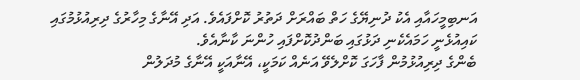އަނބިމީހައާއި އެކު ދުނިޔޭގެ ހަތް ބައްރަށް ދަތުރު ކޮށްފައެވެ. އަދި އޭނާގެ މިހާރުގެ ދިރިއުޅުމުގައި ކައިއުޅެނީ ހަމައެކެނި ދަޅުގައި ބަންދުކޮށްފައި ހުންނަ ކާނާއެވެ.
ބެންގެ ދިރިއުޅުމުން ފާހަގަ ކޮށްލެވޭ އަނެއް ކަމަކީ، އޭނާއަކީ އޭނާގެ މުދަލުން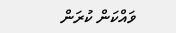ވައްކަން ކުރަން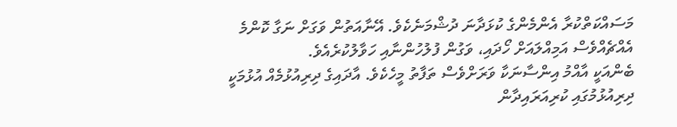މަސައްކަތްކުރާ އެންމެންގެ ކުޅަދާނަ ދުޝްމަނެކެވެ. އޭނާއަތުން ވަގަށް ނަގާ ކޮންމެ އެއްޗެއްވެސް އަމިއްލައަށް ހޯދައި، ވަގުން ފުލުހުންނާއި ހަވާލުކުރެއެވެ.
ބެންއަކީ އާއްމު އިންސާނަކާ ވަރަށްވެސް ތަފާތު މީހެކެވެ. އާދައިގެ ދިރިއުޅުމެއް އުޅުމަކީ ދިރިއުޅުމުގައި ކުރިއަރައިދާން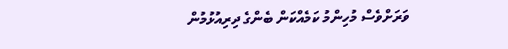ވަރަށްވެސް މުހިންމު ކަމެއްކަން ބެންގެ ދިރިއުޅުމުން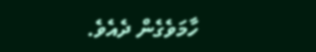ހާމަވެގެން ދެއެވެ.